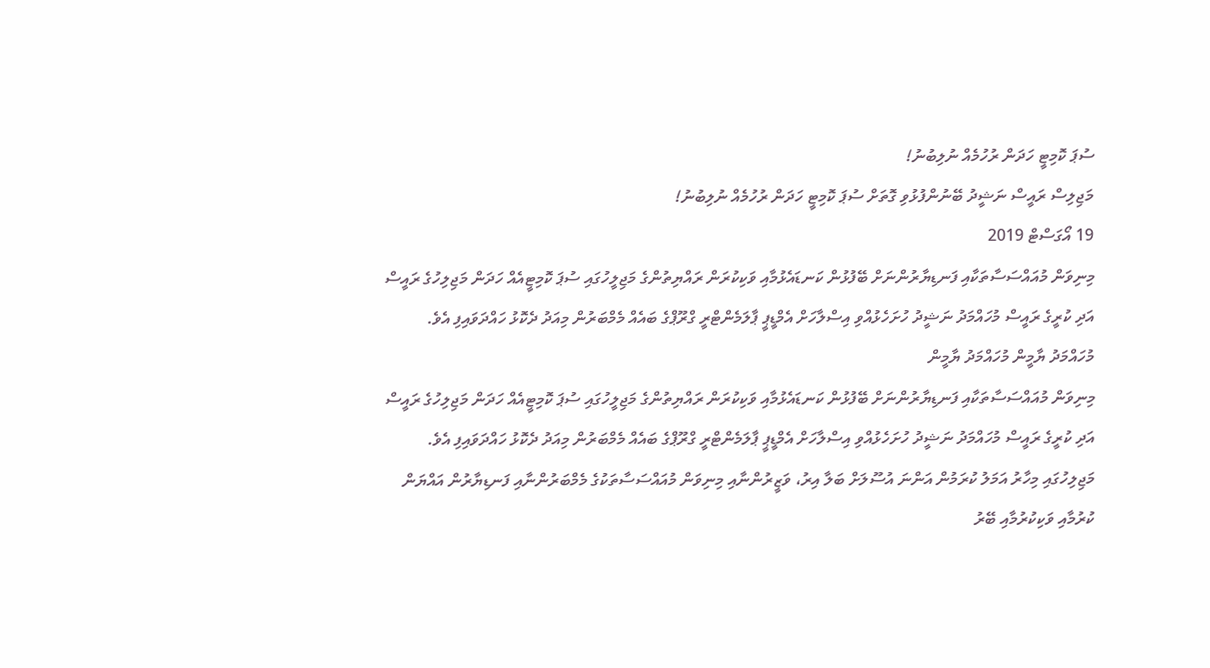ސުޕަ ކޮމިޓީ ހަދަން ރުހުމެއް ނުލިބުނު!
މަޖިލިސް ރައީސް ނަޝީދު ބޭނުންފުޅުވި ގޮތަށް ސުޕަ ކޮމިޓީ ހަދަން ރުހުމެއް ނުލިބުނު!
19 އޯގަސްޓް 2019
މިނިވަން މުއައްސަސާތަކާއި ފަނޑިޔާރުންނަށް ބޭފުޅުން ކަނޑައެޅުމާއި ވަކިކުރަން ރައްޔިތުންގެ މަޖިލީހުގައި ސުޕަ ކޮމިޓީއެއް ހަދަން މަޖިލިހުގެ ރައީސް އަދި ކުރީގެ ރައީސް މުހައްމަދު ނަޝީދު ހުށަހެޅުއްވި އިސްލާހަށް އެމްޑީޕީ ޕާލަމެންޓްރީ ގްރޫޕްގެ ބައެއް މެމްބަރުން މިއަދު ދެކޮޅު ހައްދަވައިފި އެވެ.
މުހައްމަދު ޔާމީން މުހައްމަދު ޔާމީން
މިނިވަން މުއައްސަސާތަކާއި ފަނޑިޔާރުންނަށް ބޭފުޅުން ކަނޑައެޅުމާއި ވަކިކުރަން ރައްޔިތުންގެ މަޖިލީހުގައި ސުޕަ ކޮމިޓީއެއް ހަދަން މަޖިލިހުގެ ރައީސް އަދި ކުރީގެ ރައީސް މުހައްމަދު ނަޝީދު ހުށަހެޅުއްވި އިސްލާހަށް އެމްޑީޕީ ޕާލަމެންޓްރީ ގްރޫޕްގެ ބައެއް މެމްބަރުން މިއަދު ދެކޮޅު ހައްދަވައިފި އެވެ.
މަޖިލިހުގައި މިހާރު އަމަލު ކުރަމުން އަންނަ އުސޫލަށް ބަލާ އިރު، ވަޒީރުންނާއި މިނިވަން މުއައްސަސާތަކުގެ މެމްބަރުންނާއި ފަނޑިޔާރުން އައްޔަން ކުރުމާއި ވަކިކުރުމާއި ބޭރު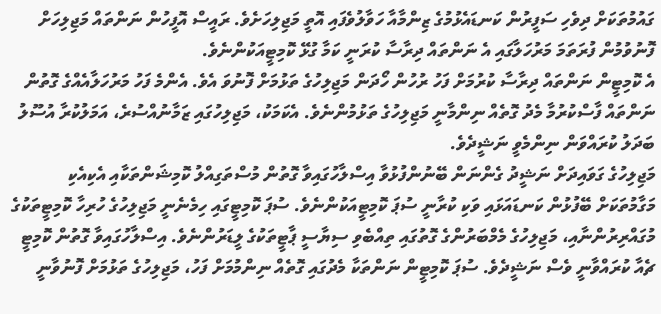ގައުމުތަކަށް ދިވެހި ސަފީރުން ކަނޑައެޅުމުގެ ޒިންމާއާ ހަވާލުވެފައި އޮތީ މަޖިލިހަށެވެ. ރައީސް އޮފީހުން ނަންތައް މަޖިލިހަށް ފޮނުވުމުން ފުރަތަމަ މަރުހަލާގައި އެ ނަންތައް ދިރާސާ ކުރަނީ ކަމާ ގުޅޭ ކޮމިޓީއަކުންނެވެ.
އެ ކޮމިޓީން ނަންތައް ދިރާސާ ކުރުމަށް ފަހު ރުހުން ހޯދަން މަޖިލިހުގެ ތަޅުމަށް ފޮނުވަ އެވެ. އެންމެ ފަހު މަރުހަލާއެއްގެ ގޮތުން ނަންތައް ފާސްކުރުމާ މެދު ގޮތެއް ނިންމާނީ މަޖިލިހުގެ ތަޅުމުންނެވެ. އެކަމަކު، މަޖިލިހުގައި ޒަމާނުއްސުރެ، އަމަލުކުރާ އުސޫލު ބަދަލު ކުރައްވަން ނިންމެވީ ނަޝީދެވެ.
މަޖިލިހުގެ ގަވައިދަށް ނަޝީދު ގެންނަން ބޭނުންފުޅުވާ އިސްލާހުގައިވާ ގޮތުން މުސްތަގިއްލު ކޮމިޝަންތަކާއި އެކިއެކި މަގާމުތަކަށް ބޭފުޅުން ކަނޑައަޅައި ވަކި ކުރާނީ ސުޕަ ކޮމިޓީއަކުންނެވެ. ސުޕަ ކޮމިޓީގައި ހިމެނެނީ މަޖިލިހުގެ ހުރިހާ ކޮމިޓީތަކުގެ މުގައްރިރުންނާއި، މަޖިލިހުގެ މެމްބަރުންގެ ގޮތުގައި ތިއްބެވި ސިޔާސީ ޕާޓީތަކުގެ ލީޑަރުންނެވެ. އިސްލާހުގައިވާ ގޮތުން ކޮމިޓީ ޗެއާ ކުރައްވާނީ ވެސް ނަޝީދެވެ. ސުޕަ ކޮމިޓީން ނަންތަކާ މެދުގައި ގޮތެއް ނިންމުމަށް ފަހު، މަޖިލިހުގެ ތަޅުމަށް ފޮނުވާނީ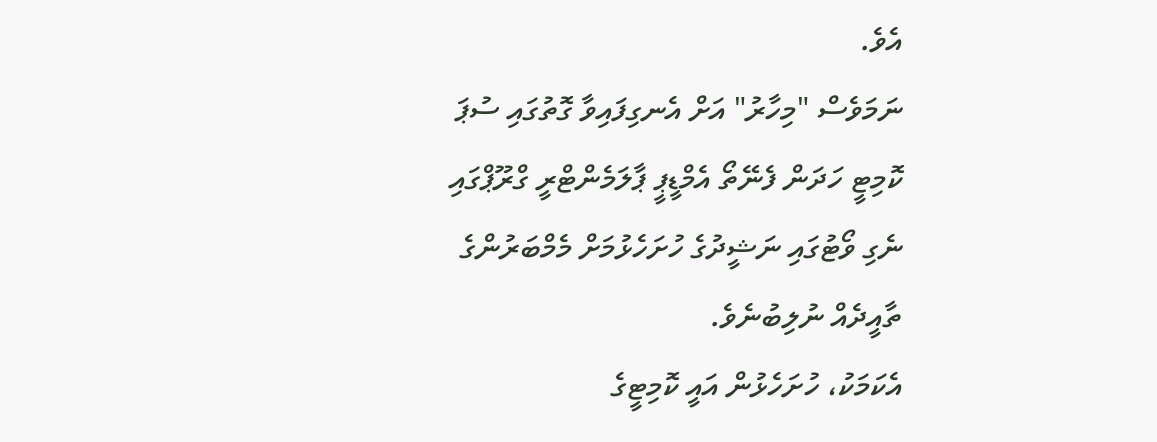އެވެ.
ނަމަވެސް "މިހާރު" އަށް އެނގިފައިވާ ގޮތުގައި ސުޕަ ކޮމިޓީ ހަދަން ފެނޭތޯ އެމްޑީޕީ ޕާލަމެންޓްރީ ގްރޫޕްގައި ނެގި ވޯޓުގައި ނަޝީދުގެ ހުށަހެޅުމަށް މެމްބަރުންގެ ތާއީދެއް ނުލިބުނެވެ.
އެކަމަކު، ހުށަހެޅުން އައީ ކޮމިޓީގެ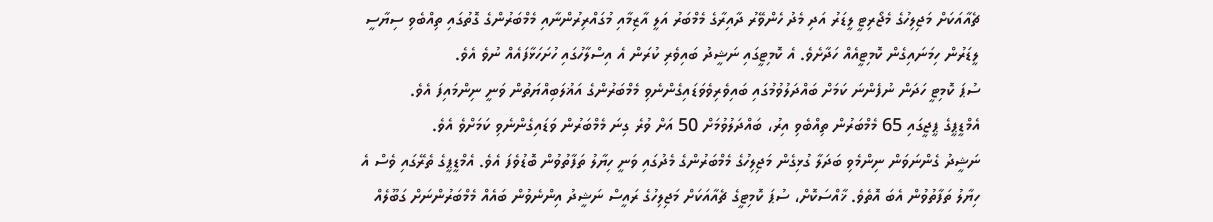ޗެއާއަކަށް މަޖިލިހުގެ މެޖޯރިޓީ ލީޑަރު އަދި މެދު ހެންވޭރު ދާއިރާގެ މެމްބަރު އަލީ އާޒިމާއި މުގައްރިރުންނާއި މެމްބަރުންގެ ގޮތުގައި ތިއްބެވި ސިޔާސީ ލީޑަރުން ހިމަނައިގެން ކޮމިޓީއެއް ހަދާށެވެ. އެ ކޮމިޓީގައި ނަޝީދު ބައިވެރި ކުރަން އެ އިސްލާހުގައި ހުށަހަޅާފައެއް ނުވެ އެވެ.
ސުޕަ ކޮމިޓީ ހަދަން ނުފެންނަ ކަމަށް ބައްދަލުވުމުގައި ބައިވެރިވެވަޑައިގެންނެވި މެމްބަރުންގެ އަޣުލަބިއްޔަތުން ވަނީ ނިންމައިފަ އެވެ.
އެމްޑީޕީގެ ޕީޖީގައި 65 މެމްބަރުން ތިއްބެވި އިރު، ބައްދަލުވުމަށް 50 އަށް ވުރެ ގިނަ މެމްބަރުން ވަޑައިގެންނެވި ކަމަށްވެ އެވެ.
ނަޝީދު ގެންނަވަން ނިންމެވި ބަދަލާ ގުޅިގެން މަޖިލިހުގެ މެމްބަރުންގެ މެދުގައި ވަނީ ހިޔާލު ތަފާތުވުން ބޮޑުވެފަ އެވެ. އެމްޑީޕީގެ ތެރޭގައި ވެސް އެ ހިޔާލު ތަފާތުވުން އެބަ އޮތެވެ. ޚާއްސަކޮށް، ސުޕަ ކޮމިޓީގެ ޗެއާއަކަށް މަޖިލިހުގެ ރައީސް ނަޝީދު އިންނެވުން ބައެއް މެމްބަރުންނަށް ގަބޫލެއް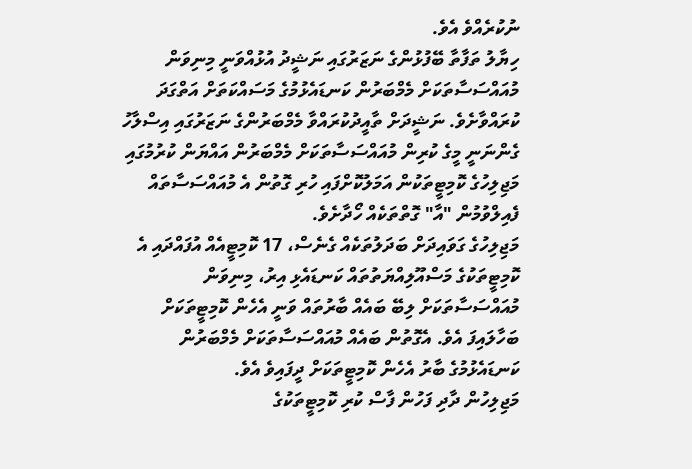ނުކުރެއްވެ އެވެ.
ހިޔާލު ތަފާތާ ބޭފުޅުންގެ ނަޒަރުގައި ނަޝީދު އުޅުއްވަނީ މިނިވަން މުއައްސަސާތަކަށް މެމްބަރުން ކަނޑައެޅުމުގެ މަސައްކަތަށް އަތްގަދަ ކުރައްވާށެވެ. ނަޝީދަށް ތާއީދުކުރައްވާ މެމްބަރުންގެ ނަޒަރުގައި އިސްލާހު ގެންނަނީ މީގެ ކުރިން މުއައްސަސާތަކަށް މެމްބަރުން އައްޔަން ކުރުމުގައި މަޖިލިހުގެ ކޮމިޓީތަކުން އަމަލުކޮށްފައި ހުރި ގޮތުން އެ މުއައްސަސާތައް ފެއިލްވުމުން "އާ" ގޮތްތަކެއް ހޯދާށެވެ.
މަޖިލިހުގެ ގަވައިދަށް ބަދަލުތަކެއް ގެނެސް، 17 ކޮމިޓީއެއް އުފައްދައި އެ ކޮމިޓީތަކުގެ މަސްއޫލިއްޔަތުތައް ކަނޑައެޅި އިރު، މިނިވަން މުއައްސަސާތަކަށް ލިބޭ ބައެއް ބާރުތައް ވަނީ އެހެން ކޮމިޓީތަކަށް ބަހާލައިފަ އެވެ. އެގޮތުން ބައެއް މުއައްސަސާތަކަށް މެމްބަރުން ކަނޑައެޅުމުގެ ބާރު އެހެން ކޮމިޓީތަކަށް ދީފައިވެ އެވެ.
މަޖިލިހުން ދާދި ފަހުން ފާސް ކުރި ކޮމިޓީތަކުގެ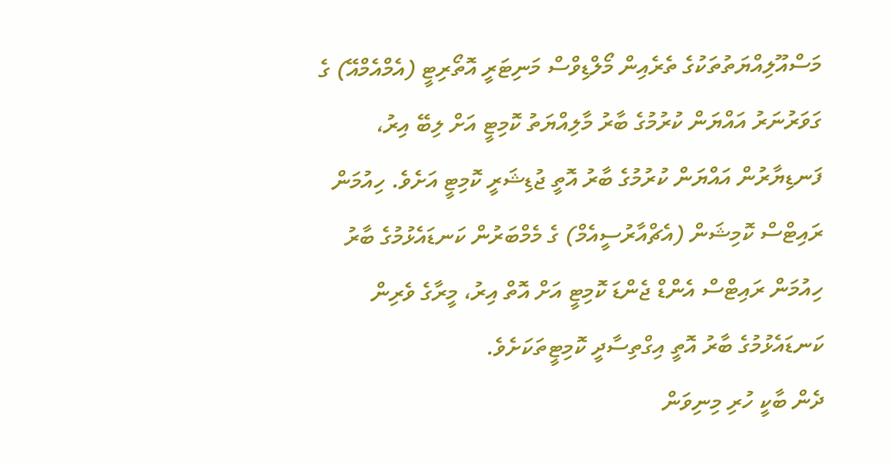މަސްއޫލިއްޔަތުތަކުގެ ތެރެއިން މޯލްޑިވްސް މަނިޓަރީ އޮތޯރިޓީ (އެމްއެމްއޭ) ގެ ގަވަރުނަރު އައްޔަން ކުރުމުގެ ބާރު މާލިއްޔަތު ކޮމިޓީ އަށް ލިބޭ އިރު، ފަނޑިޔާރުން އައްޔަން ކުރުމުގެ ބާރު އޮތީ ޖުޑިޝަރީ ކޮމިޓީ އަށެވެ. ހިއުމަން ރައިޓްސް ކޮމިޝަން (އެޗްއާރުސީއެމް) ގެ މެމްބަރުން ކަނޑައެޅުމުގެ ބާރު ހިއުމަން ރައިޓްސް އެންޑް ޖެންޑަ ކޮމިޓީ އަށް އޮތް އިރު، މީރާގެ ވެރިން ކަނޑައެޅުމުގެ ބާރު އޮތީ އިގްތިސާދީ ކޮމިޓީތަކަށެވެ.
ދެން ބާކީ ހުރި މިނިވަން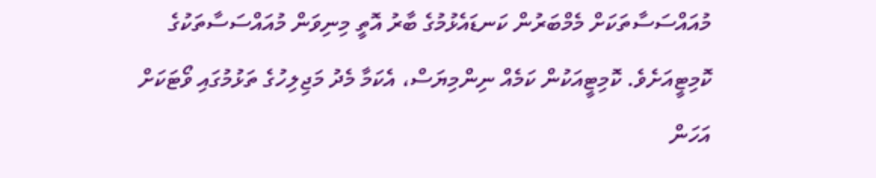މުއައްސަސާތަކަށް މެމްބަރުން ކަނޑައެޅުމުގެ ބާރު އޮތީ މިނިވަން މުއައްސަސާތަކުގެ ކޮމިޓީއަށެވެ. ކޮމިޓީއަކުން ކަމެއް ނިންމިޔަސް، އެކަމާ މެދު މަޖިލިހުގެ ތަޅުމުގައި ވޯޓަކަށް އަހަން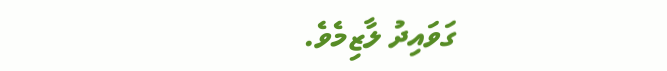ގަވައިދު ލާޒިމެވެ.